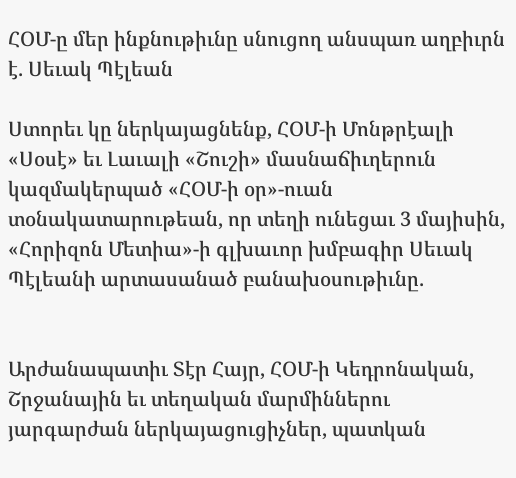ՀՕՄ-ը մեր ինքնութիւնը սնուցող անսպառ աղբիւրն է. Սեւակ Պէլեան

Ստորեւ կը ներկայացնենք, ՀՕՄ-ի Մոնթրէալի «Սօսէ» եւ Լաւալի «Շուշի» մասնաճիւղերուն կազմակերպած «ՀՕՄ-ի օր»-ուան տօնակատարութեան, որ տեղի ունեցաւ 3 մայիսին, «Հորիզոն Մետիա»-ի գլխաւոր խմբագիր Սեւակ Պէլեանի արտասանած բանախօսութիւնը.


Արժանապատիւ Տէր Հայր, ՀՕՄ-ի Կեդրոնական, Շրջանային եւ տեղական մարմիններու յարգարժան ներկայացուցիչներ, պատկան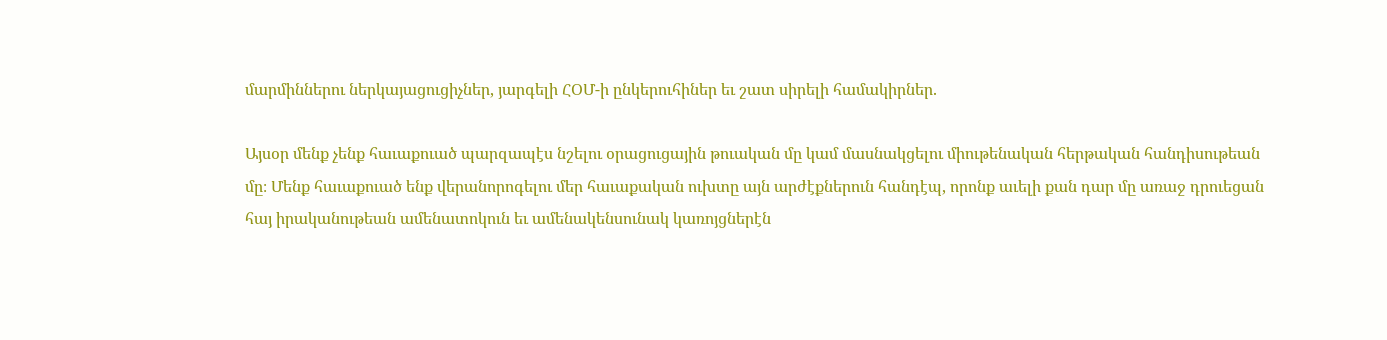մարմիններու ներկայացուցիչներ, յարգելի ՀՕՄ-ի ընկերուհիներ եւ շատ սիրելի համակիրներ.

Այսօր մենք չենք հաւաքուած պարզապէս նշելու օրացուցային թուական մը կամ մասնակցելու միութենական հերթական հանդիսութեան մը։ Մենք հաւաքուած ենք վերանորոգելու մեր հաւաքական ուխտը այն արժէքներուն հանդէպ, որոնք աւելի քան դար մը առաջ դրուեցան հայ իրականութեան ամենատոկուն եւ ամենակենսունակ կառոյցներէն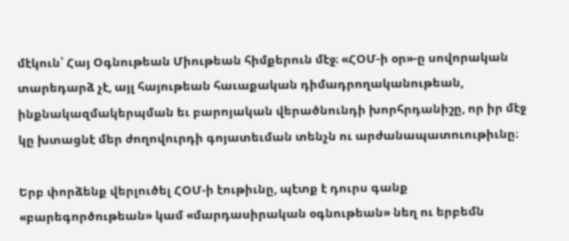մէկուն՝ Հայ Օգնութեան Միութեան հիմքերուն մէջ։ «ՀՕՄ-ի օր»-ը սովորական տարեդարձ չէ, այլ հայութեան հաւաքական դիմադրողականութեան, ինքնակազմակերպման եւ բարոյական վերածնունդի խորհրդանիշը, որ իր մէջ կը խտացնէ մեր ժողովուրդի գոյատեւման տենչն ու արժանապատուութիւնը։

Երբ փորձենք վերլուծել ՀՕՄ-ի էութիւնը, պէտք է դուրս գանք «բարեգործութեան» կամ «մարդասիրական օգնութեան» նեղ ու երբեմն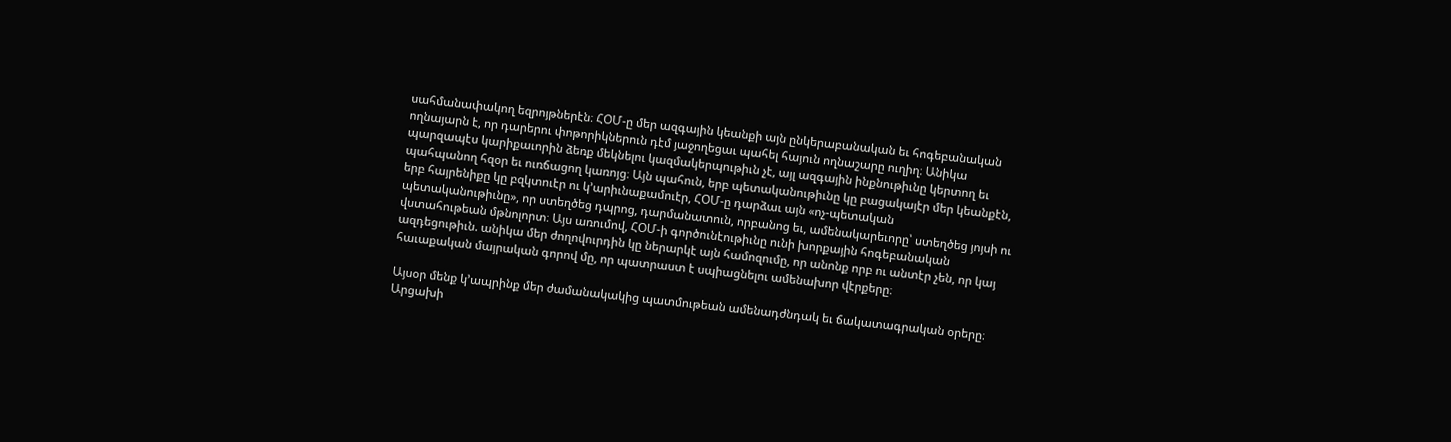սահմանափակող եզրոյթներէն։ ՀՕՄ-ը մեր ազգային կեանքի այն ընկերաբանական եւ հոգեբանական ողնայարն է, որ դարերու փոթորիկներուն դէմ յաջողեցաւ պահել հայուն ողնաշարը ուղիղ։ Անիկա պարզապէս կարիքաւորին ձեռք մեկնելու կազմակերպութիւն չէ, այլ ազգային ինքնութիւնը կերտող եւ պահպանող հզօր եւ ուռճացող կառոյց։ Այն պահուն, երբ պետականութիւնը կը բացակայէր մեր կեանքէն, երբ հայրենիքը կը բզկտուէր ու կ’արիւնաքամուէր, ՀՕՄ-ը դարձաւ այն «ոչ-պետական պետականութիւնը», որ ստեղծեց դպրոց, դարմանատուն, որբանոց եւ, ամենակարեւորը՝ ստեղծեց յոյսի ու վստահութեան մթնոլորտ։ Այս առումով, ՀՕՄ-ի գործունէութիւնը ունի խորքային հոգեբանական ազդեցութիւն. անիկա մեր ժողովուրդին կը ներարկէ այն համոզումը, որ անոնք որբ ու անտէր չեն, որ կայ հաւաքական մայրական գորով մը, որ պատրաստ է սպիացնելու ամենախոր վէրքերը։

Այսօր մենք կ’ապրինք մեր ժամանակակից պատմութեան ամենադժնդակ եւ ճակատագրական օրերը։ Արցախի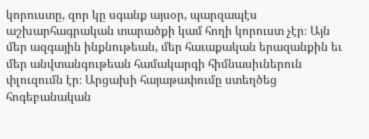կորուստը, զոր կը սգանք այսօր, պարզապէս աշխարհագրական տարածքի կամ հողի կորուստ չէր։ Այն մեր ազգային ինքնութեան, մեր հաւաքական երազանքին եւ մեր անվտանգութեան համակարգի հիմնասիւներուն փլուզումն էր։ Արցախի հայաթափումը ստեղծեց հոգեբանական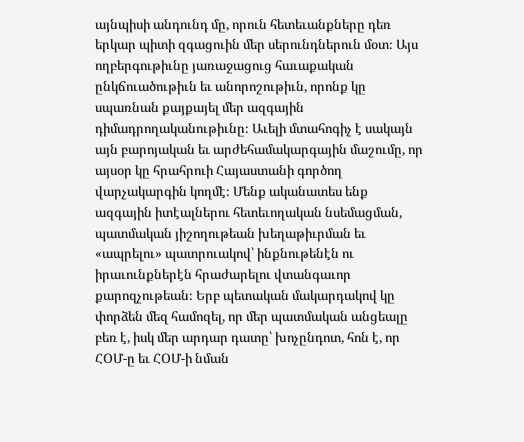այնպիսի անդունդ մը, որուն հետեւանքները դեռ երկար պիտի զգացուին մեր սերունդներուն մօտ։ Այս ողբերգութիւնը յառաջացուց հաւաքական ընկճուածութիւն եւ անորոշութիւն, որոնք կը սպառնան քայքայել մեր ազգային դիմադրողականութիւնը։ Աւելի մտահոգիչ է սակայն այն բարոյական եւ արժեհամակարգային մաշումը, որ այսօր կը հրահրուի Հայաստանի գործող վարչակարգին կողմէ։ Մենք ականատես ենք ազգային իտէալներու հետեւողական նսեմացման, պատմական յիշողութեան խեղաթիւրման եւ «ապրելու» պատրուակով՝ ինքնութենէն ու իրաւունքներէն հրաժարելու վտանգաւոր քարոզչութեան։ Երբ պետական մակարդակով կը փորձեն մեզ համոզել, որ մեր պատմական անցեալը բեռ է, իսկ մեր արդար դատը՝ խոչընդոտ, հոն է, որ ՀՕՄ-ը եւ ՀՕՄ-ի նման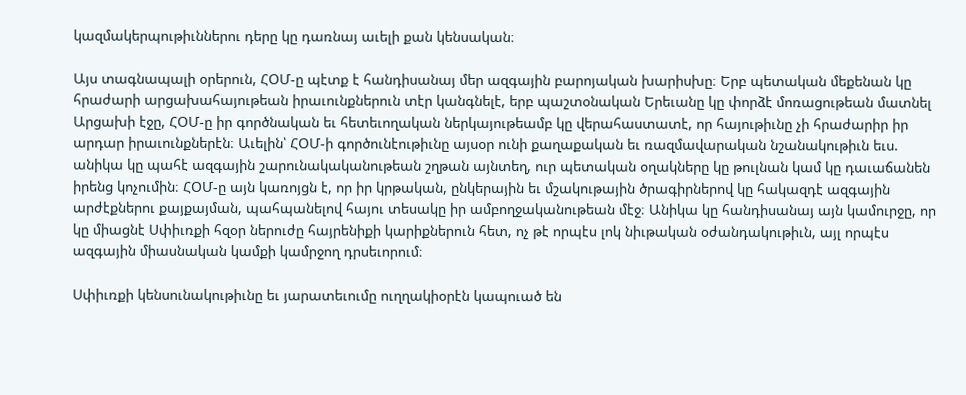կազմակերպութիւններու դերը կը դառնայ աւելի քան կենսական։

Այս տագնապալի օրերուն, ՀՕՄ-ը պէտք է հանդիսանայ մեր ազգային բարոյական խարիսխը։ Երբ պետական մեքենան կը հրաժարի արցախահայութեան իրաւունքներուն տէր կանգնելէ, երբ պաշտօնական Երեւանը կը փորձէ մոռացութեան մատնել Արցախի էջը, ՀՕՄ-ը իր գործնական եւ հետեւողական ներկայութեամբ կը վերահաստատէ, որ հայութիւնը չի հրաժարիր իր արդար իրաւունքներէն։ Աւելին՝ ՀՕՄ-ի գործունէութիւնը այսօր ունի քաղաքական եւ ռազմավարական նշանակութիւն եւս. անիկա կը պահէ ազգային շարունակականութեան շղթան այնտեղ, ուր պետական օղակները կը թուլնան կամ կը դաւաճանեն իրենց կոչումին։ ՀՕՄ-ը այն կառոյցն է, որ իր կրթական, ընկերային եւ մշակութային ծրագիրներով կը հակազդէ ազգային արժէքներու քայքայման, պահպանելով հայու տեսակը իր ամբողջականութեան մէջ։ Անիկա կը հանդիսանայ այն կամուրջը, որ կը միացնէ Սփիւռքի հզօր ներուժը հայրենիքի կարիքներուն հետ, ոչ թէ որպէս լոկ նիւթական օժանդակութիւն, այլ որպէս ազգային միասնական կամքի կամրջող դրսեւորում։

Սփիւռքի կենսունակութիւնը եւ յարատեւումը ուղղակիօրէն կապուած են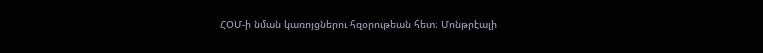ՀՕՄ-ի նման կառոյցներու հզօրութեան հետ։ Մոնթրէալի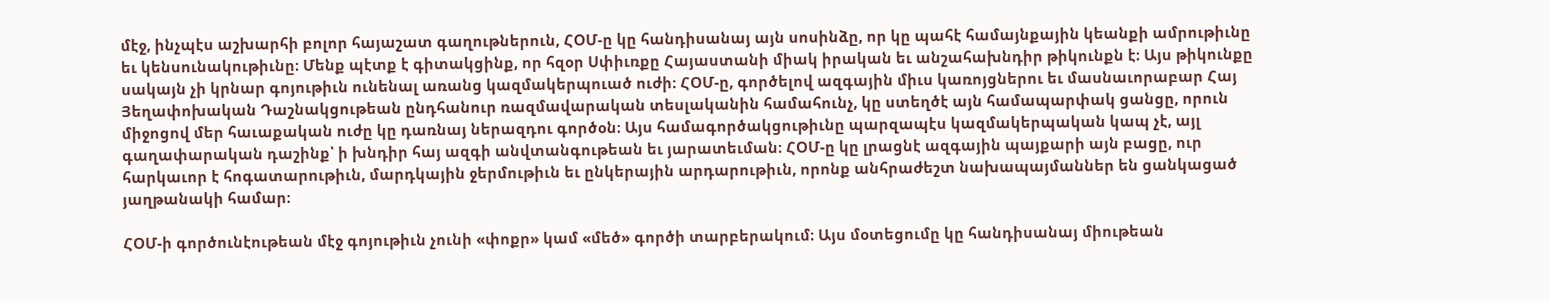մէջ, ինչպէս աշխարհի բոլոր հայաշատ գաղութներուն, ՀՕՄ-ը կը հանդիսանայ այն սոսինձը, որ կը պահէ համայնքային կեանքի ամրութիւնը եւ կենսունակութիւնը։ Մենք պէտք է գիտակցինք, որ հզօր Սփիւռքը Հայաստանի միակ իրական եւ անշահախնդիր թիկունքն է։ Այս թիկունքը սակայն չի կրնար գոյութիւն ունենալ առանց կազմակերպուած ուժի։ ՀՕՄ-ը, գործելով ազգային միւս կառոյցներու եւ մասնաւորաբար Հայ Յեղափոխական Դաշնակցութեան ընդհանուր ռազմավարական տեսլականին համահունչ, կը ստեղծէ այն համապարփակ ցանցը, որուն միջոցով մեր հաւաքական ուժը կը դառնայ ներազդու գործօն։ Այս համագործակցութիւնը պարզապէս կազմակերպական կապ չէ, այլ գաղափարական դաշինք՝ ի խնդիր հայ ազգի անվտանգութեան եւ յարատեւման։ ՀՕՄ-ը կը լրացնէ ազգային պայքարի այն բացը, ուր հարկաւոր է հոգատարութիւն, մարդկային ջերմութիւն եւ ընկերային արդարութիւն, որոնք անհրաժեշտ նախապայմաններ են ցանկացած յաղթանակի համար։

ՀՕՄ-ի գործունէութեան մէջ գոյութիւն չունի «փոքր» կամ «մեծ» գործի տարբերակում։ Այս մօտեցումը կը հանդիսանայ միութեան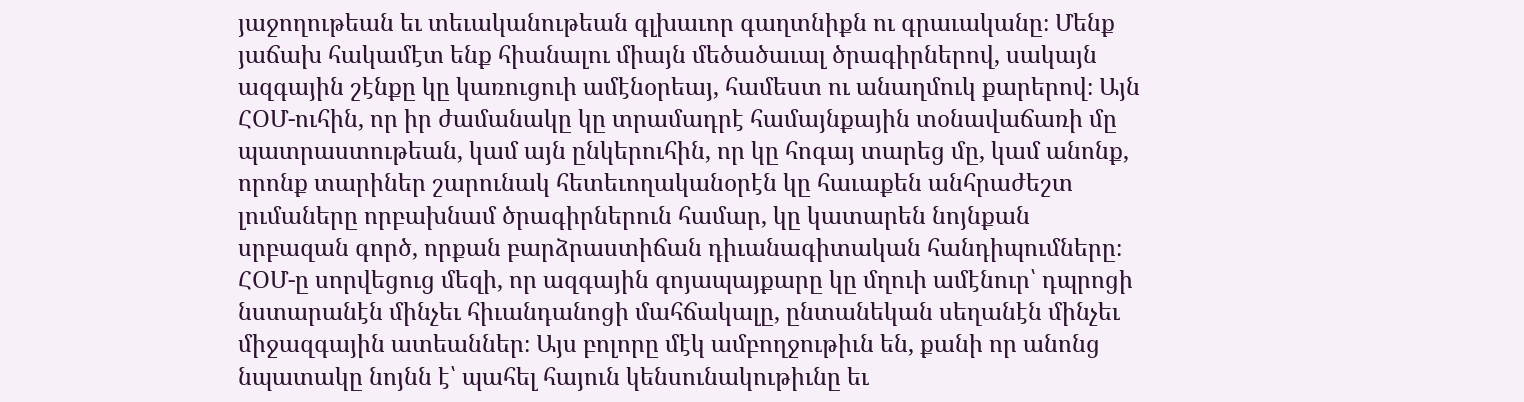յաջողութեան եւ տեւականութեան գլխաւոր գաղտնիքն ու գրաւականը։ Մենք յաճախ հակամէտ ենք հիանալու միայն մեծածաւալ ծրագիրներով, սակայն ազգային շէնքը կը կառուցուի ամէնօրեայ, համեստ ու անաղմուկ քարերով։ Այն ՀՕՄ-ուհին, որ իր ժամանակը կը տրամադրէ համայնքային տօնավաճառի մը պատրաստութեան, կամ այն ընկերուհին, որ կը հոգայ տարեց մը, կամ անոնք, որոնք տարիներ շարունակ հետեւողականօրէն կը հաւաքեն անհրաժեշտ լումաները որբախնամ ծրագիրներուն համար, կը կատարեն նոյնքան սրբազան գործ, որքան բարձրաստիճան դիւանագիտական հանդիպումները։ ՀՕՄ-ը սորվեցուց մեզի, որ ազգային գոյապայքարը կը մղուի ամէնուր՝ դպրոցի նստարանէն մինչեւ հիւանդանոցի մահճակալը, ընտանեկան սեղանէն մինչեւ միջազգային ատեաններ։ Այս բոլորը մէկ ամբողջութիւն են, քանի որ անոնց նպատակը նոյնն է՝ պահել հայուն կենսունակութիւնը եւ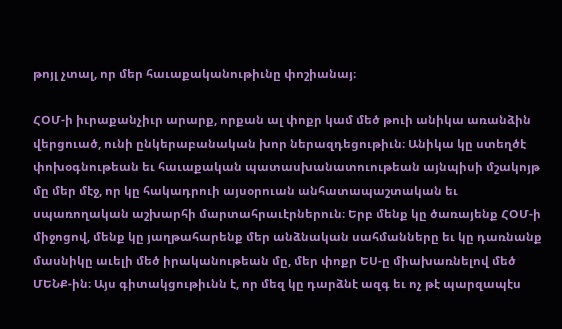թոյլ չտալ, որ մեր հաւաքականութիւնը փոշիանայ։

ՀՕՄ-ի իւրաքանչիւր արարք, որքան ալ փոքր կամ մեծ թուի անիկա առանձին վերցուած, ունի ընկերաբանական խոր ներազդեցութիւն։ Անիկա կը ստեղծէ փոխօգնութեան եւ հաւաքական պատասխանատուութեան այնպիսի մշակոյթ մը մեր մէջ, որ կը հակադրուի այսօրուան անհատապաշտական եւ սպառողական աշխարհի մարտահրաւէրներուն։ Երբ մենք կը ծառայենք ՀՕՄ-ի միջոցով, մենք կը յաղթահարենք մեր անձնական սահմանները եւ կը դառնանք մասնիկը աւելի մեծ իրականութեան մը, մեր փոքր ԵՍ-ը միախառնելով մեծ ՄԵՆՔ-ին։ Այս գիտակցութիւնն է, որ մեզ կը դարձնէ ազգ եւ ոչ թէ պարզապէս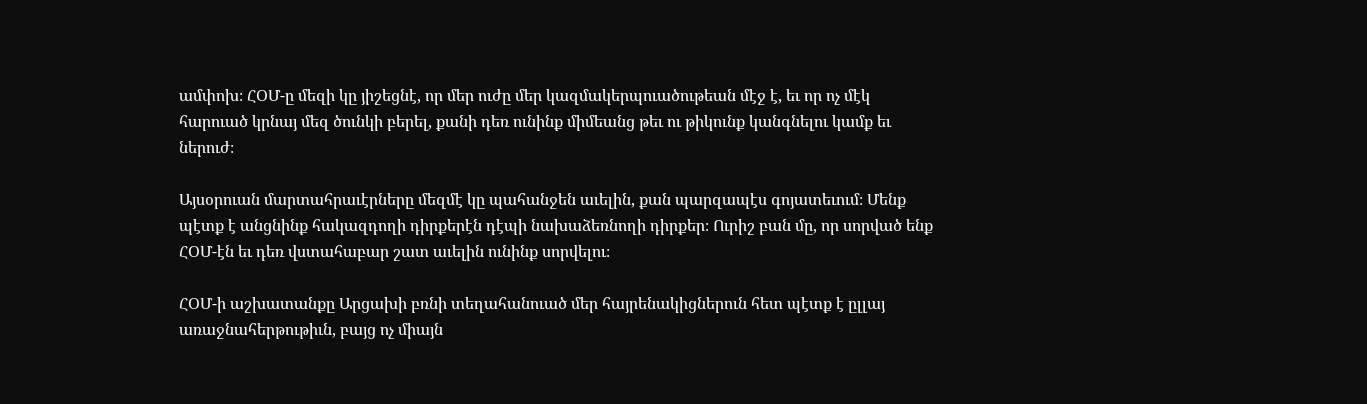ամփոխ։ ՀՕՄ-ը մեզի կը յիշեցնէ, որ մեր ուժը մեր կազմակերպուածութեան մէջ է, եւ որ ոչ մէկ հարուած կրնայ մեզ ծունկի բերել, քանի դեռ ունինք միմեանց թեւ ու թիկունք կանգնելու կամք եւ ներուժ։

Այսօրուան մարտահրաւէրները մեզմէ կը պահանջեն աւելին, քան պարզապէս գոյատեւում։ Մենք պէտք է անցնինք հակազդողի դիրքերէն դէպի նախաձեռնողի դիրքեր։ Ուրիշ բան մը, որ սորված ենք ՀՕՄ-էն եւ դեռ վստահաբար շատ աւելին ունինք սորվելու։

ՀՕՄ-ի աշխատանքը Արցախի բռնի տեղահանուած մեր հայրենակիցներուն հետ պէտք է ըլլայ առաջնահերթութիւն, բայց ոչ միայն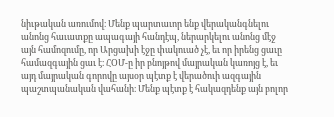նիւթական առումով։ Մենք պարտաւոր ենք վերականգնելու անոնց հաւատքը ապագայի հանդէպ, ներարկելու անոնց մէջ այն համոզումը, որ Արցախի էջը փակուած չէ, եւ որ իրենց ցաւը համազգային ցաւ է։ ՀՕՄ-ը իր բնոյթով մայրական կառոյց է, եւ այդ մայրական գորովը այսօր պէտք է վերածուի ազգային պաշտպանական վահանի։ Մենք պէտք է հակազդենք այն բոլոր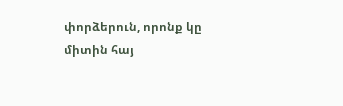փորձերուն, որոնք կը միտին հայ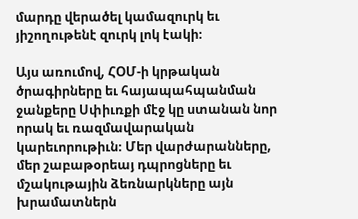մարդը վերածել կամազուրկ եւ յիշողութենէ զուրկ լոկ էակի։

Այս առումով, ՀՕՄ-ի կրթական ծրագիրները եւ հայապահպանման ջանքերը Սփիւռքի մէջ կը ստանան նոր որակ եւ ռազմավարական կարեւորութիւն։ Մեր վարժարանները, մեր շաբաթօրեայ դպրոցները եւ մշակութային ձեռնարկները այն խրամատներն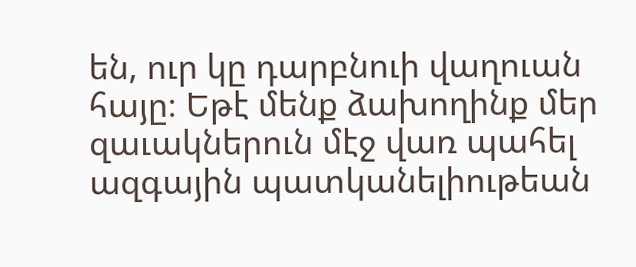են, ուր կը դարբնուի վաղուան հայը։ Եթէ մենք ձախողինք մեր զաւակներուն մէջ վառ պահել ազգային պատկանելիութեան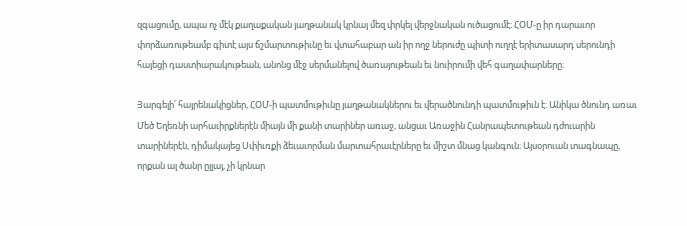զգացումը, ապա ոչ մէկ քաղաքական յաղթանակ կրնայ մեզ փրկել վերջնական ուծացումէ։ ՀՕՄ-ը իր դարաւոր փորձառութեամբ գիտէ այս ճշմարտութիւնը եւ վտահաբար ան իր ողջ ներուժը պիտի ուղղէ երիտասարդ սերունդի հայեցի դաստիարակութեան, անոնց մէջ սերմանելով ծառայութեան եւ նուիրումի վեհ գաղափարները։

Յարգելի՛ հայրենակիցներ, ՀՕՄ-ի պատմութիւնը յաղթանակներու եւ վերածնունդի պատմութիւն է։ Անիկա ծնունդ առաւ Մեծ Եղեռնի արհաւիրքներէն միայն մի քանի տարիներ առաջ, անցաւ Առաջին Հանրապետութեան դժուարին տարիներէն, դիմակայեց Սփիւռքի ձեւաւորման մարտահրաւէրները եւ միշտ մնաց կանգուն։ Այսօրուան տագնապը, որքան ալ ծանր ըլլայ, չի կրնար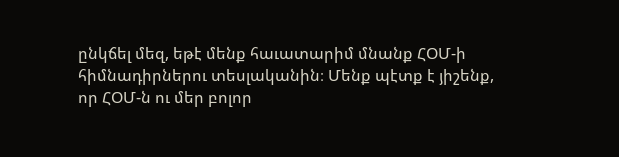ընկճել մեզ, եթէ մենք հաւատարիմ մնանք ՀՕՄ-ի հիմնադիրներու տեսլականին։ Մենք պէտք է յիշենք, որ ՀՕՄ-ն ու մեր բոլոր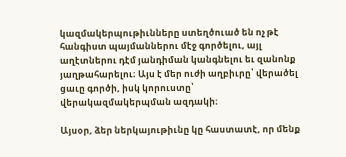կազմակերպութիւնները ստեղծուած են ոչ թէ հանգիստ պայմաններու մէջ գործելու, այլ աղէտներու դէմ յանդիման կանգնելու եւ զանոնք յաղթահարելու։ Այս է մեր ուժի աղբիւրը՝ վերածել ցաւը գործի, իսկ կորուստը՝ վերակազմակերպման ազդակի։

Այսօր, ձեր ներկայութիւնը կը հաստատէ, որ մենք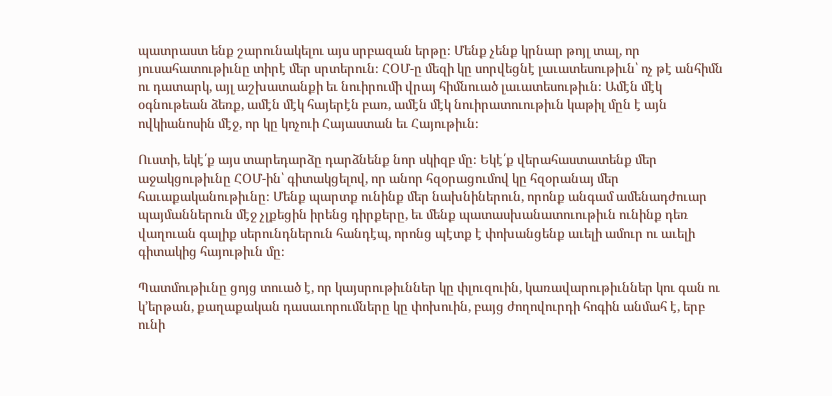պատրաստ ենք շարունակելու այս սրբազան երթը։ Մենք չենք կրնար թոյլ տալ, որ յուսահատութիւնը տիրէ մեր սրտերուն։ ՀՕՄ-ը մեզի կը սորվեցնէ լաւատեսութիւն՝ ոչ թէ անհիմն ու դատարկ, այլ աշխատանքի եւ նուիրումի վրայ հիմնուած լաւատեսութիւն։ Ամէն մէկ օգնութեան ձեռք, ամէն մէկ հայերէն բառ, ամէն մէկ նուիրատուութիւն կաթիլ մըն է այն ովկիանոսին մէջ, որ կը կոչուի Հայաստան եւ Հայութիւն։

Ուստի, եկէ՛ք այս տարեդարձը դարձնենք նոր սկիզբ մը։ Եկէ՛ք վերահաստատենք մեր աջակցութիւնը ՀՕՄ-ին՝ գիտակցելով, որ անոր հզօրացումով կը հզօրանայ մեր հաւաքականութիւնը։ Մենք պարտք ունինք մեր նախնիներուն, որոնք անգամ ամենադժուար պայմաններուն մէջ չլքեցին իրենց դիրքերը, եւ մենք պատասխանատուութիւն ունինք դեռ վաղուան գալիք սերունդներուն հանդէպ, որոնց պէտք է փոխանցենք աւելի ամուր ու աւելի գիտակից հայութիւն մը։

Պատմութիւնը ցոյց տուած է, որ կայսրութիւններ կը փլուզուին, կառավարութիւններ կու գան ու կ’երթան, քաղաքական դասաւորումները կը փոխուին, բայց ժողովուրդի հոգին անմահ է, երբ ունի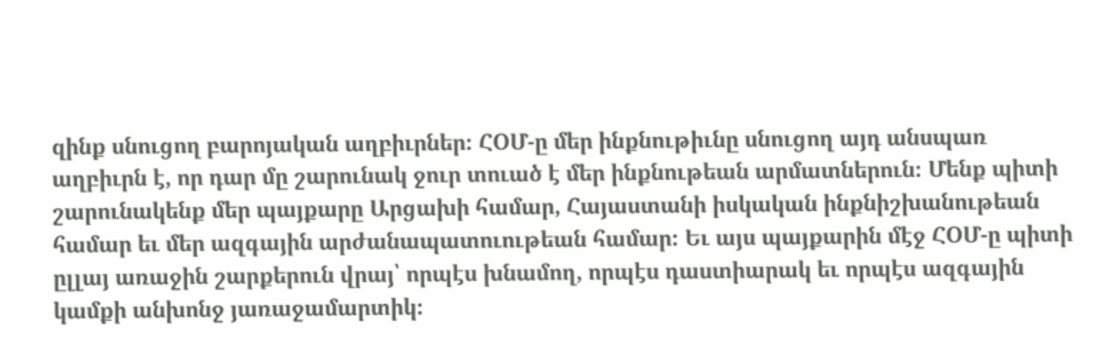զինք սնուցող բարոյական աղբիւրներ։ ՀՕՄ-ը մեր ինքնութիւնը սնուցող այդ անսպառ աղբիւրն է, որ դար մը շարունակ ջուր տուած է մեր ինքնութեան արմատներուն։ Մենք պիտի շարունակենք մեր պայքարը Արցախի համար, Հայաստանի իսկական ինքնիշխանութեան համար եւ մեր ազգային արժանապատուութեան համար։ Եւ այս պայքարին մէջ ՀՕՄ-ը պիտի ըլլայ առաջին շարքերուն վրայ՝ որպէս խնամող, որպէս դաստիարակ եւ որպէս ազգային կամքի անխոնջ յառաջամարտիկ։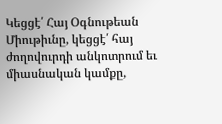Կեցցէ՛ Հայ Օգնութեան Միութիւնը, կեցցէ՛ հայ ժողովուրդի անկոտրում եւ միասնական կամքը,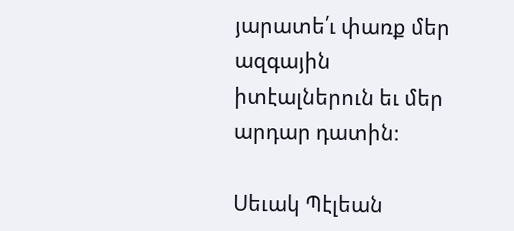յարատե՛ւ փառք մեր ազգային իտէալներուն եւ մեր արդար դատին։

Սեւակ Պէլեան